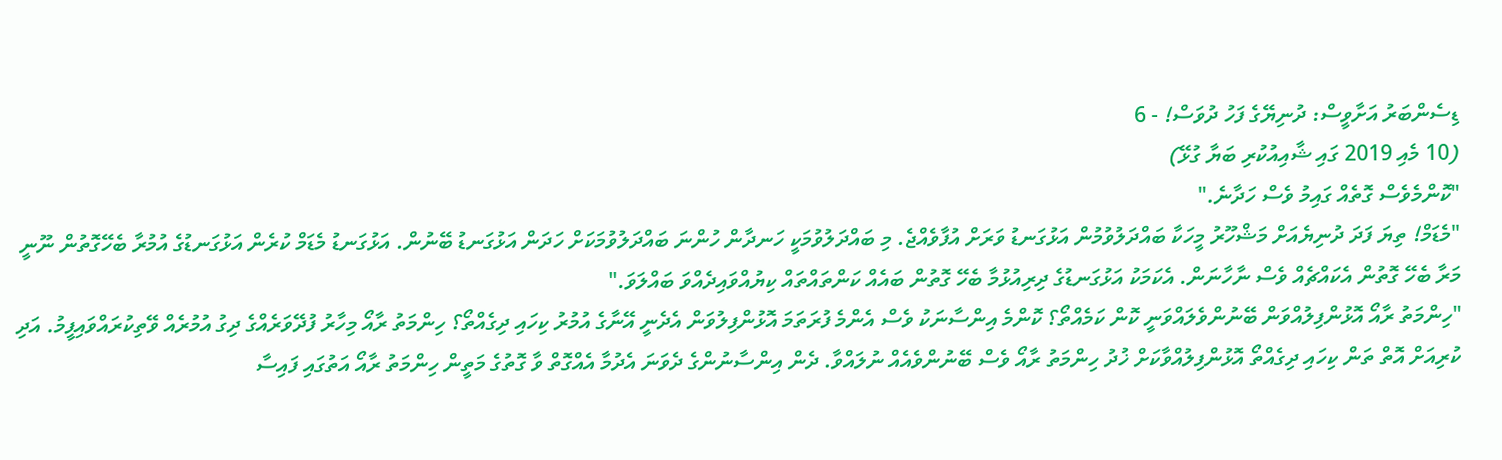ޑިސެންބަރު އަށާވީސް: ދުނިޔޭގެ ފަހު ދުވަސް! - 6
(10 މެއި 2019 ގައި ޝާއިއުކުރި ބަޔާ ގުޅޭ)
"ކޮންމެވެސް ގޮތެއް ގައިމު ވެސް ހަދާނެ."
"މެޑަމް! ތިޔަ ފަދަ ދުނިޔެއަށް މަޝްހޫރު މީހަކާ ބައްދަލުވުމުން އަޅުގަނޑު ވަރަށް އުފާވެއްޖެ. މި ބައްދަލުވުމަކީ ހަނދާން ހުންނަ ބައްދަލުވުމަކަށް ހަދަން އަޅުގަނޑު ބޭނުން. އަޅުގަނޑު މެޑަމް ކުރެން އަޅުގަނޑުގެ އުމުރާ ބެހޭގޮތުން ނޫނީ މަރާ ބެހޭ ގޮތުން އެކައްޗެއް ވެސް ނާހާނަން. އެކަމަކު އަޅުގަނޑުގެ ދިރިއުޅުމާ ބެހޭ ގޮތުން ބައެއް ކަންތައްތައް ކިޔުއްވައިދެއްވަ ބައްލަވަ."
"ހިންމަތު ރާއޯ އޮޅުންފިލުއްވަން ބޭނުންވެލައްވަނީ ކޮން ކަމެއްތޯ؟ ކޮންމެ އިންސާނަކު ވެސް އެންމެ ފުރަތަމަ އޮޅުންފިލުވަން އެދެނީ އޭނާގެ އުމުރު ކިހައި ދިގެއްތޯ؟ ހިންމަތު ރާއޯ މިހާރު ފުދޭވަރެއްގެ ދިގު އުމުރެއް ވޭތިކުރައްވައިފީމު. އަދި ކުރިއަށް އޮތް ތަން ކިހައި ދިގެއްތޯ އޮޅުންފިލުއްވާކަށް ޚުދު ހިންމަތު ރާއޯ ވެސް ބޭނުންވެއެއް ނުލައްވާ. ދެން އިންސާނުންގެ ދެވަނަ އެދުމާ އެއްގޮތް ވާ ގޮތުގެ މަތީން ހިންމަތު ރާއޯ އަތުގައި ފައިސާ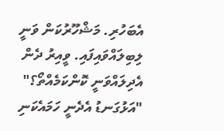އެބަހުރި. މަޝްހޫރުކަން ވަނީ ލިބިލައްވައިފައި. ވީއިރު ދެން އެދިލައްވަނީ ކޮންކަމެއްތޯ؟"
"އަޅުގަނޑު އެދެނީ ހަމައެކަނި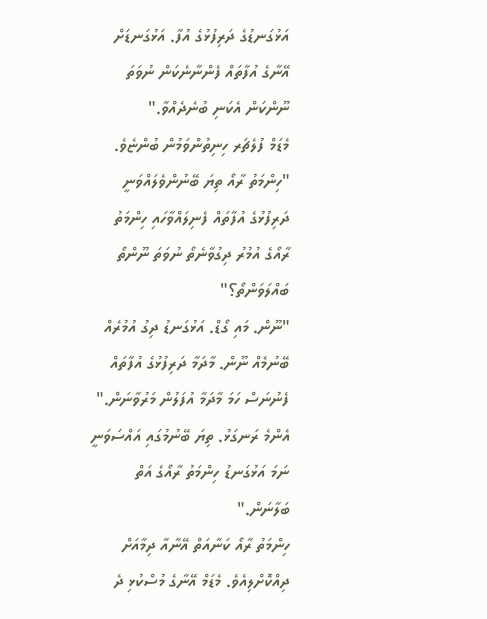އަޅުގަނޑުގެ ދަރިފުޅުގެ އުފާ. އަޅުގަނޑަށް އޭނާގެ އުފާތައް ފެންނާނެކަން ނުވަތަ ނޫންކަން އެކަނި ބުނެދެއްވާ."
މެޑަމް ފުލެޗަރ ހިނިތުންވަމުން ބުންޏެވެ.
"ހިންމަތު ރާއޯ ތިޔަ ބޭނުންވެލައްވަނީ ދަރިފުޅުގެ އުފާތައް ފެނިލައްވާހައި ހިންމަތު ރާއޯގެ އުމުރު ދިގުވާނެތޯ ނުވަތަ ނޫންތޯ ބައްލަވަންތޯ؟"
"ނޫން. މައި ގޯޑް. އަޅުގަނޑު ދިގު އުމުރެއް ބޭނުމެއް ނޫން. މާދަމާ ދަރިފުޅުގެ އުފާތައް ފެނުނަސް ހަމަ މާދަމާ އުފަލުން މަރުވާނަން."
އެންމެ ރަނގަޅު. ތިޔަ ބޭނުމުގައި އައްސަވަނީ ނަމަ އަޅުގަނޑު ހިންމަތު ރާއޯގެ އަތް ބަލާނަން."
ހިންމަތު ރާއޯ ކަނާއަތް އޭނާއާ ދިމާއަށް ދިއްކޮށްލިއެވެ. މެޑަމް އޭނާގެ މުސްކުޅި ދެ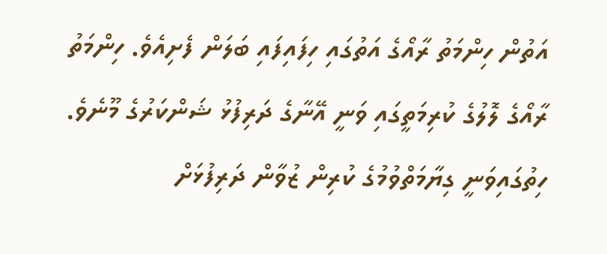އަތުން ހިންމަތު ރާއޯގެ އަތުގައި ހިފައިފައި ބަލަން ފެށިއެވެ. ހިންމަތު ރާއޯގެ ލޮލުގެ ކުރިމަތީގައި ވަނީ އޭނާގެ ދަރިފުޅު ޝަންކަރުގެ މޫނެވެ. ހިތުގައިވަނީ ގިޔާމަތްވުމުގެ ކުރިން ޒުވާން ދަރިފުޅަށް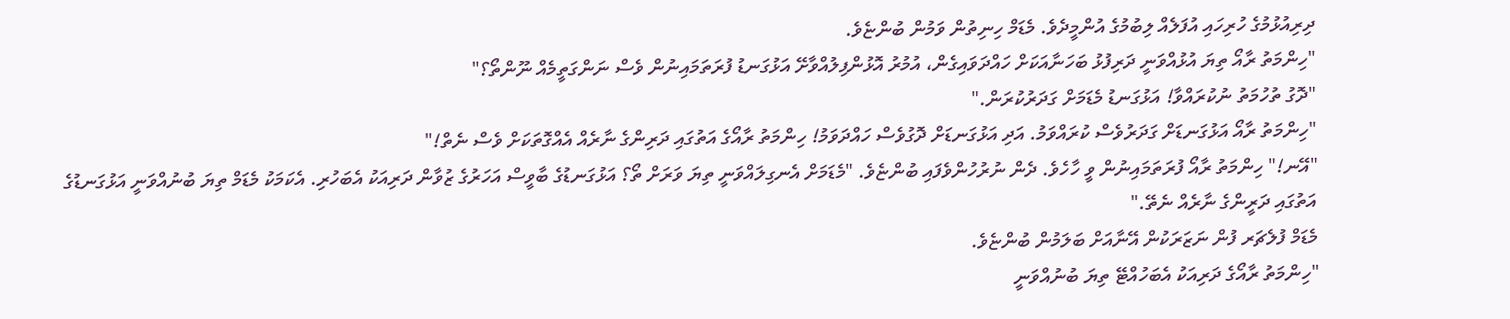ދިރިއުޅުމުގެ ހުރިހައި އުފަލެއް ލިބުމުގެ އުންމީދެވެ. މެޑަމް ހިނިތުން ވަމުން ބުންޏެވެ.
"ހިންމަތު ރާއޯ ތިޔަ އުޅުއްވަނީ ދަރިފުޅު ބަހަނާއަކަށް ހައްދަވައިގެން، އުމުރު އޮޅުންފިލުއްވާށޭ އަޅުގަނޑު ފުރަތަމައިނުން ވެސް ނަންގަތީމެއް ނޫންތޯ؟"
"ދޮގު ތުހުމަތު ނުކުރައްވާ! އަޅުގަނޑު މެޑަމަށް ގަދަރުކުރަން."
"ހިންމަތު ރާއޯ އަޅުގަނޑަށް ގަދަރުވެސް ކުރައްވަމު. އަދި އަޅުގަނޑަށް ދޮގުވެސް ހައްދަވަމު! ހިންމަތު ރާއޯގެ އަތުގައި ދަރިންގެ ނާރެއް އެއްގޮތަކަށް ވެސް ނެތް!"
"އޭނ!" ހިންމަތު ރާއޯ ފުރަތަމައިނުން ވީ ހާހެވެ. ދެން ނުރުހުންވެފައި ބުންޏެވެ. "މެޑަމަށް އެނގިލައްވަނީ ތިޔަ ވަރަށް ތޯ؟ އަޅުގަނޑުގެ ބާވީސް އަހަރުގެ ޒުވާން ދަރިއަކު އެބަހުރި. އެކަމަކު މެޑަމް ތިޔަ ބުނުއްވަނީ އަޅުގަނޑުގެ އަތުގައި ދަރީންގެ ނާރެއް ނެތޭ."
މެޑަމް ފުލެޗަރ ފުން ނަޒަރަކުން އޭނާއަށް ބަލަމުން ބުންޏެވެ.
"ހިންމަތު ރާއޯގެ ދަރިއަކު އެބަހުއްޓޭ ތިޔަ ބުނުއްވަނީ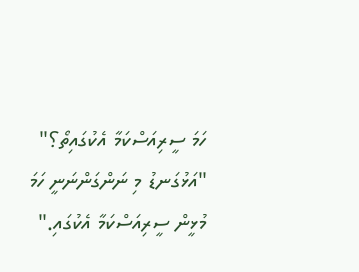ހަމަ ސީރިއަސްކަމާ އެކުގައިތޯ؟"
"އަޅުގަނޑު މި ނަންގަންނަނީ ހަމަ މުޅީން ސީރިއަސްކަމާ އެކުގައި."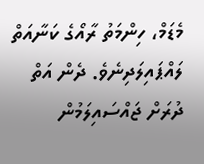މެޑަމް، ހިންމަތު ރާއޯގެ ކަނާއަތް ލައްޕައިލަދިނެވެ. ދެން އަތް ދުރަށް ޖައްސައިލަމުން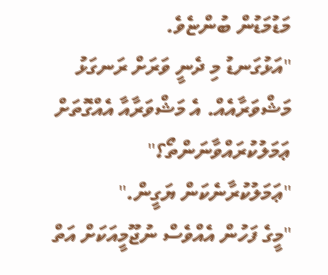މަޑުމަޑުން ބުންޏެވެ.
"އަޅުގަނޑު މި ދެނީ ވަރަށް ރަނގަޅު މަޝްވަރާއެއް. އެ މަޝްވަރާއާ އެއްގޮތަށް ޢަމަލުކުރައްވާނަންތޯ؟"
"ޢަމަލުކުރާނެކަން ޔަގީން."
"މީގެ ފަހުން އެއްވެސް ނުޖޫމީއަކަށް އަތް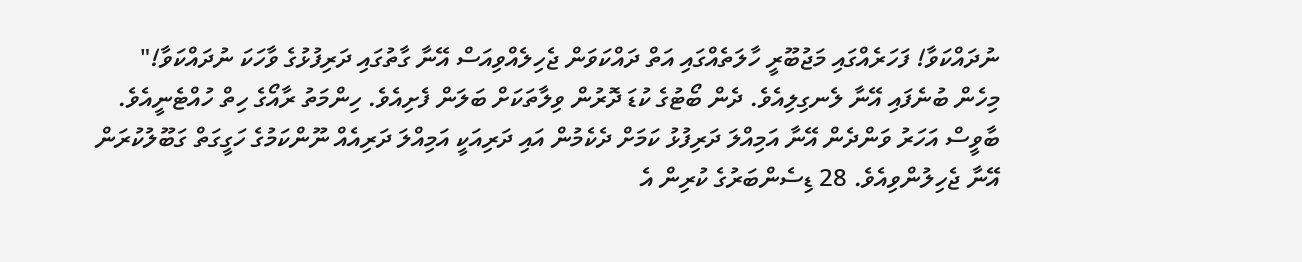ނުދައްކަވާ! ފަހަރެއްގައި މަޖުބޫރީ ހާލަތެއްގައި އަތް ދައްކަވަން ޖެހިލެއްވިއަސް އޭނާ ގާތުގައި ދަރިފުޅުގެ ވާހަކަ ނުދައްކަވާ!"
މިހެން ބުނެފައި އޭނާ ލެނގިލިއެވެ. ދެން ބޯޓުގެ ކުޑަ ދޮރުން ވިލާތަކަށް ބަލަން ފެށިއެވެ. ހިންމަތު ރާއޯގެ ހިތް ހުއްޓެނީއެވެ. ބާވީސް އަހަރު ވަންދެން އޭނާ އަމިއްލަ ދަރިފުޅު ކަމަށް ދެކެމުން އައި ދަރިއަކީ އަމިއްލަ ދަރިއެއް ނޫންކަމުގެ ހަގީގަތް ގަބޫލުކުރަން އޭނާ ޖެހިލުންވިއެވެ. 28 ޑިސެންބަރުގެ ކުރިން އެ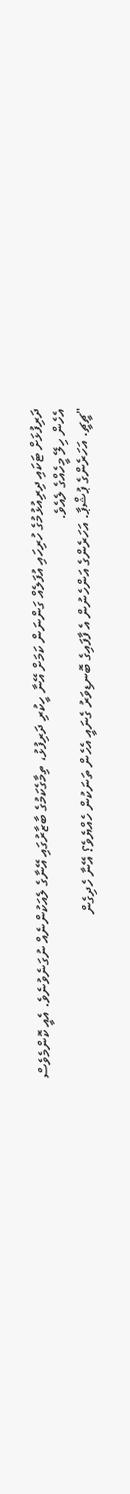ދަރިފުޅަށް ޓަކައި ދިރިއުޅުމުގެ ހުރިހައި އުފަލެއް ގަންނަން ކަމަށް އޭނާ ހީކުރި ދަރިފުޅު، ތިމާގެކަމުގެ ބާޒާރުގައި އޭނާގެ ލެއަކުންނެއް ނުގަނެވުނެވެ. އެއީ ކޮންމެވެސް އެހެން ހިލޭ މީހެއްގެ ލެއެވެ.
"ޗީޗީ. އަހަރެންގެ ޕުޝްޕާ. އަހަރެންގެ އަންހެނުން އެ ފާފައިގެ ބޮނޑިވަރު ގެނައީ އެހެން ތަނަކުން ހެއްޔެވެ؟ އޭނާ ހެދިގެން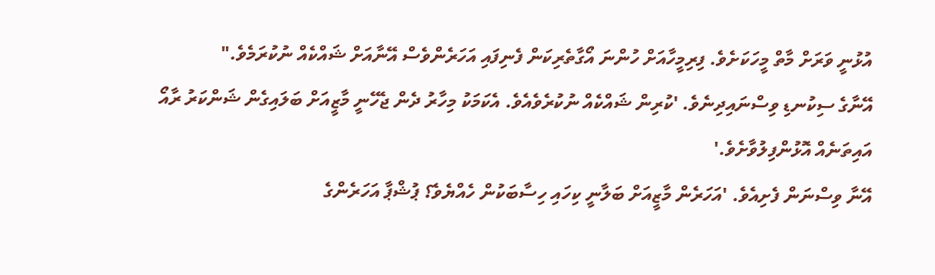އުޅުނީ ވަރަށް މާތް މީހަކަށެވެ. ފިރިމީހާއަށް ހުންނަ އޯގާތެރިކަން ފެނިފައި އަހަރެންވެސް އޭނާއަށް ޝައްކެއް ނުކުރަމެވެ."
އޭނާގެ ސިކުނޑި ވިސްނައިދިނެވެ. 'ކުރިން ޝައްކެއް ނުކުރެވެއެވެ. އެކަމަކު މިހާރު ދެން ޖެހޭނީ މާޒީއަށް ބަލައިގެން ޝަންކަރު ރާއޯ އައިތަނެއް އޮޅުންފިލުވާށެވެ.'
އޭނާ ވިސްނަން ފެށިއެވެ. 'އަހަރެން މާޒީއަށް ބަލާނީ ކިހައި ހިސާބަކުން ހެއްޔެވެ؟ ޕުޝްޕާ އަހަރެންގެ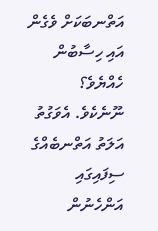އަތްނބަކަށް ވެގެން އައި ހިސާބުން ހެއްޔެވެ؟ ނޫނެކެވެ. އެވަގުތު އަލަތު އަތްނބެއްގެ ސިފައިގައި އަންހެނުން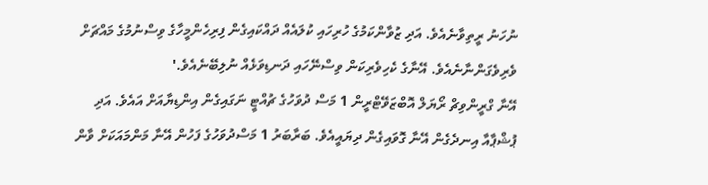ނުހަނު ރީތިވާނެއެވެ. އަދި ޒުވާންކަމުގެ ހުރިހައި ކުލައެއް ދައްކައިގެން ފިރިހެންމީހާގެ ވިސްނުމުގެ މައްޗަށް ވެރިވެގަންނާނެއެވެ. އޭނާގެ ކެހިވެރިކަން ވިސްނޭހައި ދަނޑިވަޅެއް ނުލިބޭނެއެވެ.'
އޭނާ ގްރީންވިޗް ރޯޔަލް އޮބްޒަވޭޓްރީން 1 މަސް ދުވަހުގެ ޗުއްޓީ ނަގައިގެން އިންޑިޔާއަށް އައެވެ. އަދި ޕުޝްޕާއާ އިނދެގެން އޭނާ ގޮވައިގެން ދިޔައީއެވެ. ބަރާބަރު 1 މަސްދުވަހުގެ ފަހުން އޭނާ މަންމައަކަށް ވާން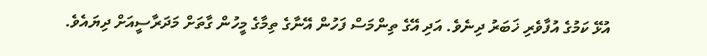އުޅޭ ކަމުގެ އުފާވެރި ޚަބަރު ދިނެވެ. އަދި އޭގެ ތިންމަސް ފަހުން އޭނާގެ ތިމާގެ މީހުން ގާތަށް މަދަރާސީއަށް ދިޔައެވެ.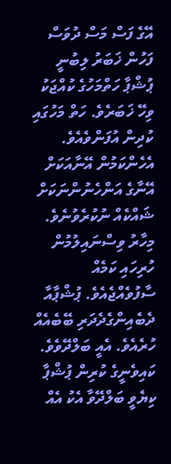އޭގެ ފަސް މަސް ދުވަސް ފަހުން ޚަބަރު ލިބުނީ ޕުޝްޕާ ހަތްމަހުގެ ކުއްޖަކު ވިހޭ ޚަބަރެވެ. ހަތް މަހުގައި ކުދިން އުފަންވެއެވެ. އެހެންކަމުން އޭނާއަކަށް އޭނާގެ އަންހެނުންނަކަށް ޝައްކެއް ނުކުރެވުނެވެ.
މިހާރު ވިސްނައިލުމުން ހުރިހައި ކަމެއް ސާފުވެއްޖެއެވެ. ޕުޝްޕާއާ ދެބެއިންގެދެދަރި ބޭބެއެއް ހުރެއެވެ. އެއީ ބަލްދޭވެވެ. ކައިވެނީގެ ކުރިން ޕުޝްޕާ ކިޔެވީ ބަލްދޭވާ އެކު އެއް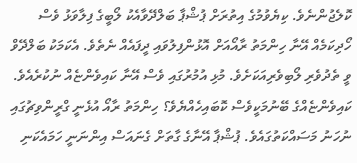ކޮލެޖުންނެވެ. ކިޔެވުމުގެ އިތުރަށް ޕުޝްޕާ ބަލްދޭވާއެކު ލޯބީގެ ފިލާވަޅު ވެސް ހޯދިކަމެއް އޭނާ ހިންމަތު ރާއޯއަށް އޮޅުންފިލުވައި ދީފައެއް ނެތެވެ. އެކަމަކު ބަލްދޭވް ވީ ތެދުވެރި ލޯބިވެރިއަކަށެވެ. މުޅި އުމުރުގައި ވެސް އޭނާ ކައިވެންޏެއް ނުކުރެއެވެ. ކައިވެންޏެއްގެ ބޭނުމަކީވެސް ކޮބައިހެއްޔެވެ؟ ހިންމަތު ރާއޯ އުޅެނީ ގްރީންވިޗުގައި ނުހަނު މަސައްކަތުގައެވެ. ޕުޝްޕާ އޭނާގެ ގާތަށް ގެނައަސް އިންނަނީ ހަމައެކަނި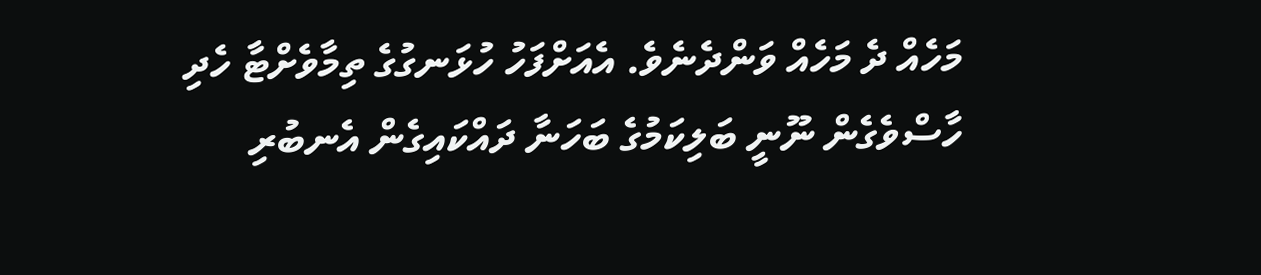މަހެއް ދެ މަހެއް ވަންދެނެވެ. އެއަށްފަހު ހުޅަނގުގެ ތިމާވެށްޓާ ހެދި ހާސްވެގެން ނޫނީ ބަލިކަމުގެ ބަހަނާ ދައްކައިގެން އެނބުރި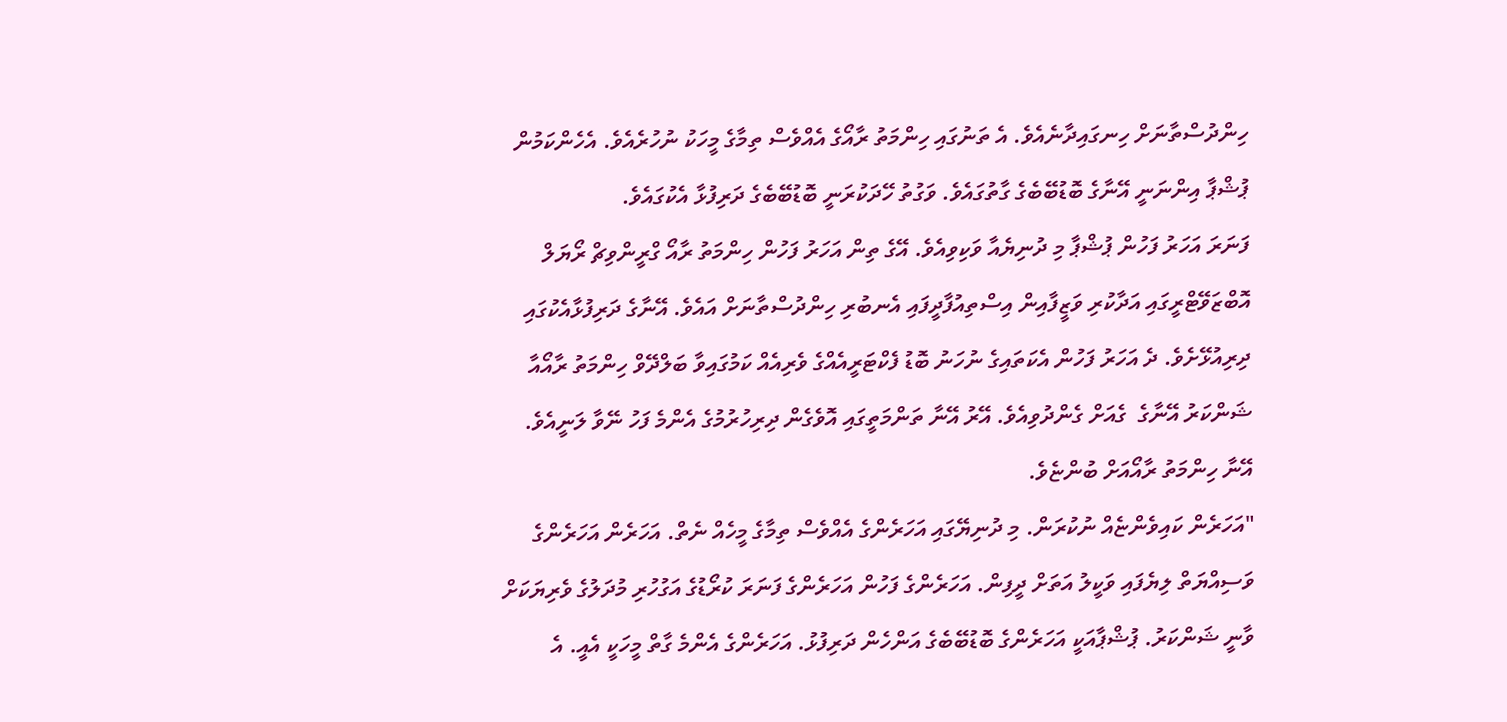ހިންދުސްތާނަށް ހިނގައިދާނެއެވެ. އެ ތަނުގައި ހިންމަތު ރާއޯގެ އެއްވެސް ތިމާގެ މީހަކު ނުހުރެއެވެ. އެހެންކަމުން ޕުޝްޕާ އިންނަނީ އޭނާގެ ބޮޑުބޭބެގެ ގާތުގައެވެ. ވަގުތު ހޭދަކުރަނީ ބޮޑުބޭބެގެ ދަރިފުޅާ އެކުގައެވެ.
ފަނަރަ އަހަރު ފަހުން ޕުޝްޕާ މި ދުނިޔެއާ ވަކިވިއެވެ. އޭގެ ތިން އަހަރު ފަހުން ހިންމަތު ރާއޯ ގްރީންވިޗް ރޯޔަލް އޮބްޒަވޭޓްރީގައި އަދާކުރި ވަޒީފާއިން އިސްތިއުފާދީފައި އެނބުރި ހިންދުސްތާނަށް އައެވެ. އޭނާގެ ދަރިފުޅާއެކުގައި ދިރިއުޅޭށެވެ. ދެ އަހަރު ފަހުން އެކަތައިގެ ނުހަނު ބޮޑު ފެކްޓަރީއެއްގެ ވެރިއެއް ކަމުގައިވާ ބަލްދޭވް ހިންމަތު ރާއޯއާ ޝަންކަރު އޭނާގެ  ގެއަށް ގެންދުވިއެވެ. އޭރު އޭނާ ތަންމަތީގައި އޮވެގެން ދިރިހުރުމުގެ އެންމެ ފަހު ނޭވާ ލަނީއެވެ. އޭނާ ހިންމަތު ރާއޯއަށް ބުންޏެވެ.
"އަހަރެން ކައިވެންޏެއް ނުކުރަން. މި ދުނިޔޭގައި އަހަރެންގެ އެއްވެސް ތިމާގެ މީހެއް ނެތް. އަހަރެން އަހަރެންގެ ވަސިއްޔަތް ލިޔެފައި ވަކީލު އަތަށް ދީފިން. އަހަރެންގެ ފަހުން އަހަރެންގެ ފަނަރަ ކުރޯޑުގެ އަގުހުރި މުދަލުގެ ވެރިޔަކަށް ވާނީ ޝަންކަރު. ޕުޝްޕާއަކީ އަހަރެންގެ ބޮޑުބޭބެގެ އަންހެން ދަރިފުޅު. އަހަރެންގެ އެންމެ ގާތް މީހަކީ އެއީ. އެ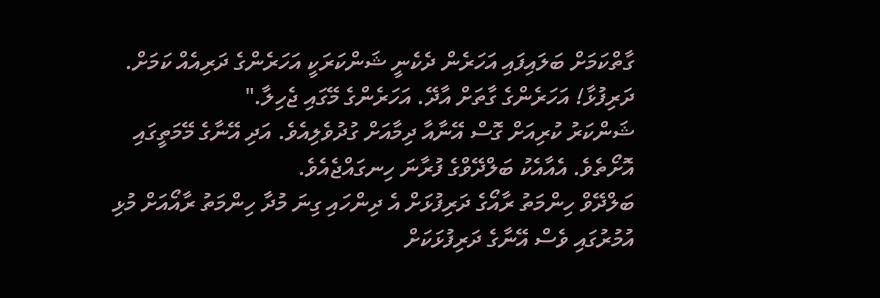ގާތްކަމަށް ބަލައިފައި އަހަރެން ދެކެނީ ޝަންކަރަކީ އަހަރެންގެ ދަރިއެއް ކަމަށް. ދަރިފުޅާ! އަހަރެންގެ ގާތަށް އާދޭ. އަހަރެންގެ މޭގައި ޖެހިލާ."
ޝަންކަރު ކުރިއަށް ގޮސް އޭނާއާ ދިމާއަށް ގުދުވެލިއެވެ. އަދި އޭނާގެ މޭމަތީގައި އޮށޯތެވެ. އެއާއެކު ބަލްދޭވްގެ ފުރާނަ ހިނގައްޖެއެވެ.
ބަލްދޭވް ހިންމަތު ރާއޯގެ ދަރިފުޅަށް އެ ދިންހައި ގިނަ މުދާ ހިންމަތު ރާއޯއަށް މުޅި އުމުރުގައި ވެސް އޭނާގެ ދަރިފުޅަކަށް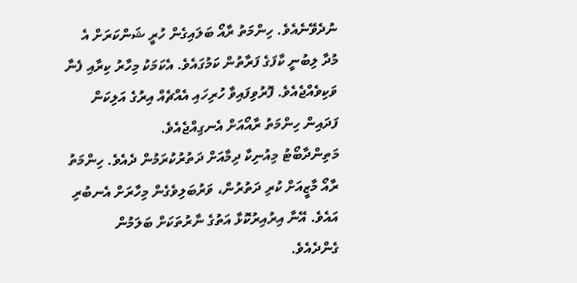ނުދެވޭނެއެވެ. ހިންމަތު ރާއޯ ބަލައިގެން ހުރީ ޝަންކަރަށް އެ މުދާ ލިބުނީ ކާފަގެ ފަރާތުން ކަމުގައެވެ. އެކަމަކު މިހާރު ކިރާއި ފެނާ ވަކިވެއްޖެއެވެ. ފޮރުވިފައިވާ ހުރިހައި އެއްޗެއް އިރުގެ އަލިކަން ފަދައިން ހިންމަތު ރާއޯއަށް އެނގިއްޖެއެވެ.
މަތިންދާބޯޓު މިއުނިކާ ދިމާއަށް ދަތުރުކުރަމުން ދެއެވެ. ހިންމަތު ރާއޯ މާޒީއަށް ކުރި ދަތުރުން، ވަރުބަލިވެގެން މިހާރަށް އެނބުރި އައެވެ. އޭނާ އިރުއިރުކޮޅާ އަތުގެ ނާރުތަކަށް ބަލަމުން ގެންދެއެވެ.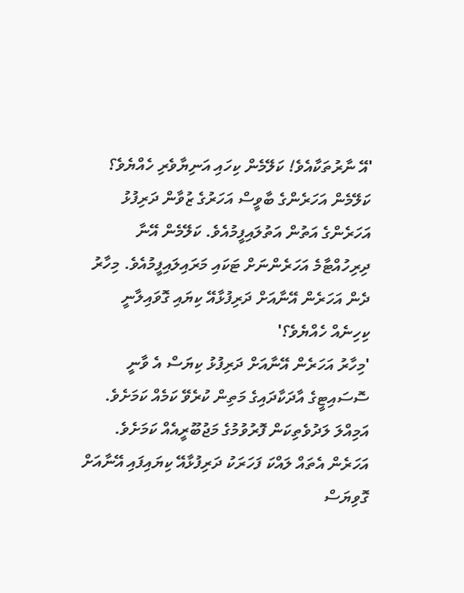'އޭ ނާރުތަކާއެވެ! ކަލޭމެން ކިހައި އަނިޔާވެރި ހެއްޔެވެ؟ ކަލޭމެން އަހަރެންގެ ބާވީސް އަހަރުގެ ޒުވާން ދަރިފުޅު އަހަރެންގެ އަތުން އަތުލައިފީމުއެވެ. ކަލޭމެން އޭނާ ދިރިހުއްޓާމެ އަހަރެންނަށް ޓަކައި މަރައިލައިފީމުއެވެ. މިހާރު ދެން އަހަރެން އޭނާއަށް ދަރިފުޅާއޭ ކިޔައި ގޮވައިލާނީ ކިހިނެއް ހެއްޔެވެ؟'
'މިހާރު އަހަރެން އޭނާއަށް ދަރިފުޅު ކިޔަސް އެ ވާނީ ސޮސައިޓީގެ އާދަކާދައިގެ މަތިން ކުރެވޭ ކަމެއް ކަމަށެވެ. އަމިއްލަ ލަދުވެތިކަން ފޮރުވުމުގެ މަޖުބޫރީއެއް ކަމަށެވެ. އަހަރެން އެތައް ލައްކަ ފަހަރަކު ދަރިފުޅާއޭ ކިޔައިފައި އޭނާއަށް ގޮވިޔަސް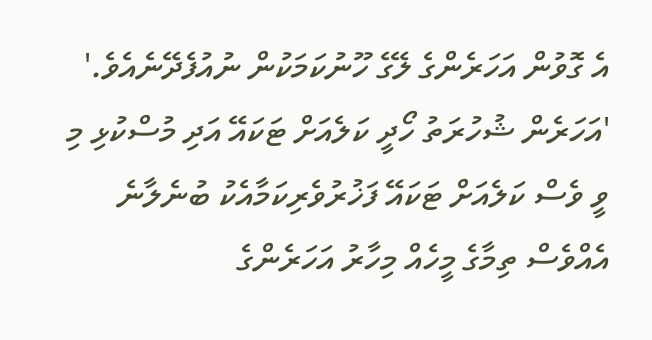އެ ގޮވުން އަހަރެންގެ ލޭގެ ހޫނުކަމަކުން ނުއުފެދޭނެއެވެ.'
'އަހަރެން ޝުހުރަތު ހޯދީ ކަލެއަށް ޓަކައޭ އަދި މުސްކުޅި މި ވީ ވެސް ކަލެއަށް ޓަކައޭ ފަޚުރުވެރިކަމާއެކު ބުނެލާނެ އެއްވެސް ތިމާގެ މީހެއް މިހާރު އަހަރެންގެ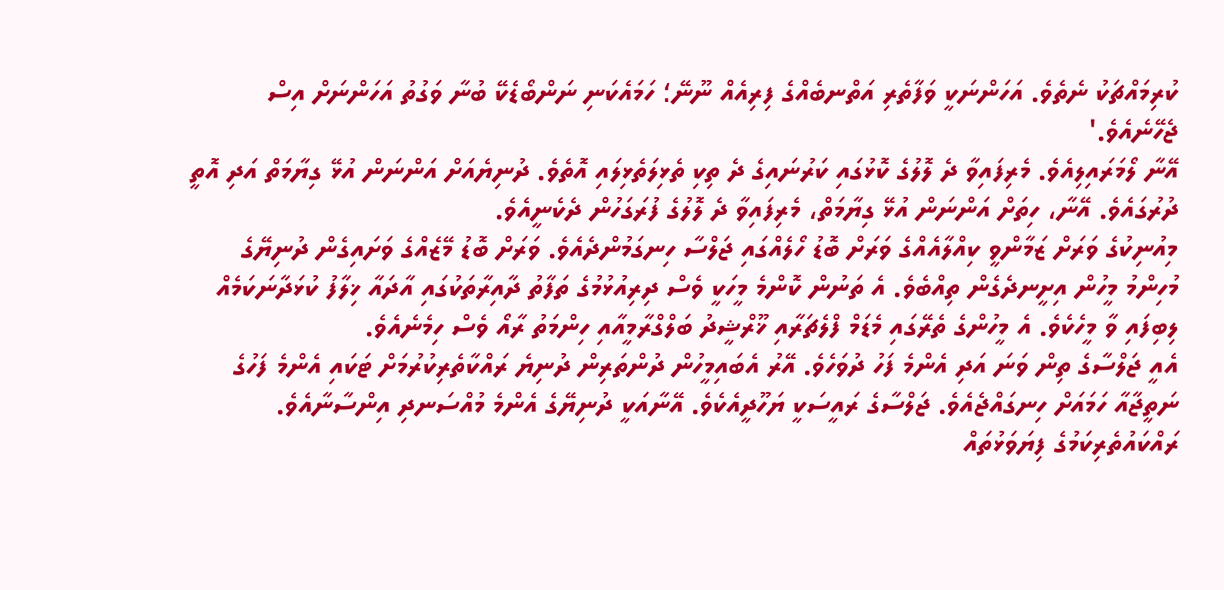ކުރިމައްޗަކު ނެތެވެ. އަހަންނަކީ ވަފާތެރި އަތްނބެއްގެ ފިރިއެއް ނޫނޭ؛ ހަމައެކަނި ނަންބޯޑެކޭ ބުނާ ވަގުތު އަހަންނަށް އިސް ޖެހޭނެއެވެ.'
އޭނާ ލޯމަރައިލިއެވެ. މެރިފައިވާ ދެ ލޮލުގެ ކޮޅުގައި ކަރުނައިގެ ދެ ތިކި ތެޅިލަތެޅިލައި އޮތެވެ. ދުނިޔެއަށް އަންނަން އުޅޭ ގިޔާމަތް އަދި އޮތީ ދުރުގައެވެ. އޭނާ، ހިތަށް އަންނަން އުޅޭ ގިޔާމަތް، މެރިފައިވާ ދެ ލޮލުގެ ފުރަގަހުން ދެކެނީއެވެ.
މިއުނިކުގެ ވަރަށް ޒަމާންވީ ކިއްލާއެއްގެ ވަރަށް ބޮޑު ހޯލެއްގައި ޖަލްސާ ހިނގަމުންދެއެވެ. ވަރަށް ބޮޑު މޭޒެއްގެ ވަށައިގެން ދުނިޔޭގެ މުހިންމު މީހުން އިށީނދެގެން ތިއްބެވެ. އެ ތަނުން ކޮންމެ މީހަކީ ވެސް ދިރިއުޅުމުގެ ތަފާތު ދާއިރާތަކުގައި އާދައާ ޚިލާފު ކުޅަދާނަކަމެއް ލިބިފައި ވާ މީހެކެވެ. އެ މީހުންގެ ތެރޭގައި މެޑަމް ފްލެޗަރާއި ޚޫރްޝީދު ބަލްގްރާމީއާއި ހިންމަތު ރާއޯ ވެސް ހިމެނެއެވެ.
އެއީ ޖަލްސާގެ ތިން ވަނަ އަދި އެންމެ ފަހު ދުވަހެވެ. އޭރު އެބައިމީހުން ދުންތަރިން ދުނިޔެ ރައްކާތެރިކުރުމަށް ޓަކައި އެންމެ ފަހުގެ ނަތީޖާއާ ހަމައަށް ހިނގައްޖެއެވެ. ޖަލްސާގެ ރައީސަކީ ޔަހޫދީއެކެވެ. އޭނާއަކީ ދުނިޔޭގެ އެންމެ މުއްސަނދި އިންސާނާއެވެ. ރައްކައުތެރިކަމުގެ ފިޔަވަޅުތައް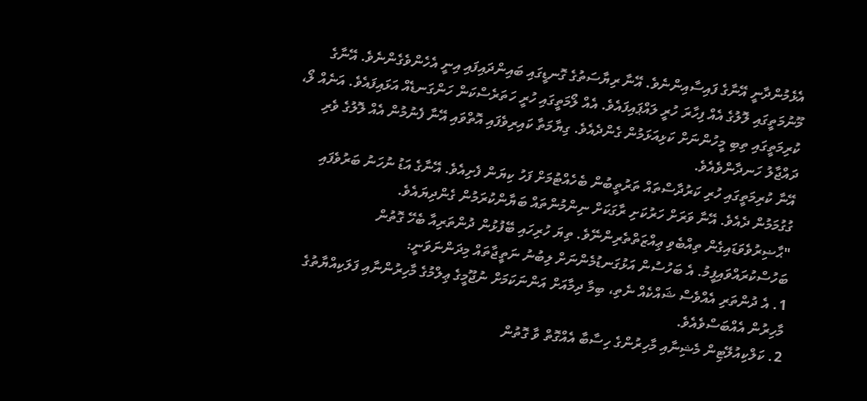އެޅެމުންދާނީ އޭނާގެ ފައިސާއިންނެވެ. އޭނާ ރިޔާސަތުގެ ގޮނޑީގައި ބައިންދައިފައި އިނީ އެހެންވެގެންނެވެ. އޭނާގެ މޫނުމަތީގައި ލޮލުގެ އެއް ފިހާރަ ހުރީ ލައްޕައިފައެވެ. އެއް ލޯމަތީގައި ހުރީ ހަތަރެސްކަން ހަންގަނޑެއް އަޅައިފައެވެ. އަނެއް ލޯ، ކުރިމަތީގައި ތިބި މީހުންނަށް ކަޅިއަޅަމުން ގެންދެއެވެ. ގިޔާމަތާ ކައިރިވެފައި އޮތްވައި އޭނާ ފެނުމުން އެއް ލޮލުގެ ވެރި ދައްޖާލު ހަނދާންވެއެވެ.
އޭނާ ކުރިމަތީގައި ހުރި ކަރުދާސްތައް ތަރުތީބުން ބެހެއްޓުމަށް ފަހު ކިޔަން ފެށިއެވެ. އޭނާގެ އަޑު ނުހަނު ބަރުވެފައި ގުގުމަމުން ދެއެވެ. އޭނާ ވަރަށް ހަރުކަށި ރާގަކަށް ނިންމުންތައް ބަޔާންކުރަމުން ގެންދިޔައެވެ.
"ޙާޟިރުވެވަޑައިގެން ތިއްބެވި ޢިއްޒަތްތެރިންނޭވެ. ތިޔަ ހުރިހައި ބޭފުޅުން ދުންތަރިއާ ބެހޭ ގޮތުން ބަހުސްކުރައްވައިފީމު. އެ ބަހުސުން އަޅުގަނޑުމެންނަށް ލިބުނު ނަތީޖާތައް މިދަންނަވަނީ:
1. އެ ދުންތަރި އެއްވެސް ޝައްކެއް ނެތި، ބިމާ ދިމާއަށް އަންނަކަމަށް ނުޖޫމީގެ ޢިލްމުގެ މާހިރުންނާއި ފަލަކިއްޔާތުގެ މާހިރުން އެއްބަސްވެއެވެ.
2. ކަލްކިއުލޭޓިން މެޝިނާއި މާހިރުންގެ ހިސާބާ އެއްގޮތް ވާ ގޮތުން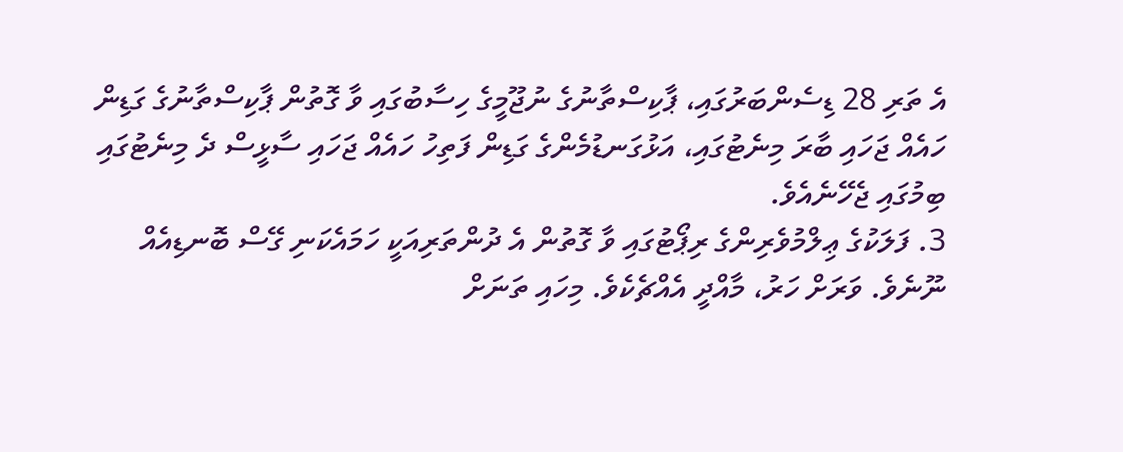އެ ތަރި 28 ޑިސެންބަރުގައި، ޕާކިސްތާނުގެ ނުޖޫމީގެ ހިސާބުގައި ވާ ގޮތުން ޕާކިސްތާނުގެ ގަޑިން ހައެއް ޖަހައި ބާރަ މިނެޓުގައި، އަޅުގަނޑުމެންގެ ގަޑިން ފަތިހު ހައެއް ޖަހައި ސާޅީސް ދެ މިނެޓުގައި ބިމުގައި ޖެހޭނެއެވެ.
3. ފަލަކުގެ ޢިލްމުވެރިންގެ ރިޕޯޓުގައި ވާ ގޮތުން އެ ދުންތަރިއަކީ ހަމައެކަނި ގޭސް ބޮނޑިއެއް ނޫނެވެ. ވަރަށް ހަރު، މާއްދީ އެއްޗެކެވެ. މިހައި ތަނަށް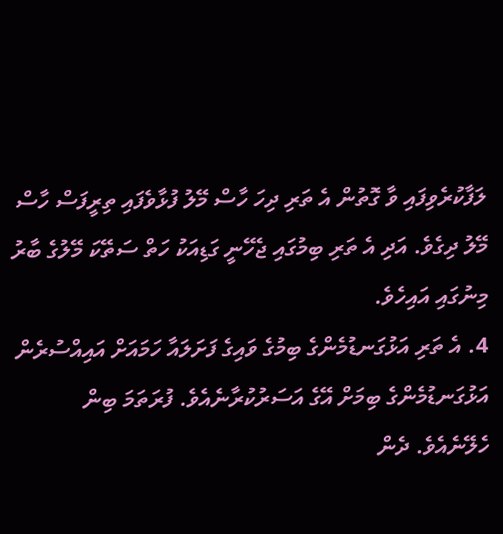ލަފާކުރެވިފައި ވާ ގޮތުން އެ ތަރި ދިހަ ހާސް މޭލު ފުޅާވެފައި ތިރީފަސް ހާސް މޭލު ދިގެވެ. އަދި އެ ތަރި ބިމުގައި ޖެހޭނީ ގަޑިއަކު ހަތް ސަތޭކަ މޭލުގެ ބާރު މިނުގައި އައިހެވެ.
4. އެ ތަރި އަޅުގަނޑުމެންގެ ބިމުގެ ވައިގެ ފަށަލައާ ހަމައަށް އައިއްސުރެން އަޅުގަނޑުމެންގެ ބިމަށް އޭގެ އަސަރުކުރާނެއެވެ. ފުރަތަމަ ބިން ހެލޭނެއެވެ. ދެން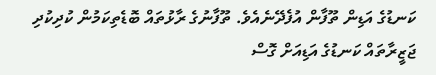ކަނޑުގެ އަޑިން ތޫފާން އުފެދޭނެއެވެ. ތޫފާނުގެ ރާޅުތައް ބޮޑެތިކަމުން ކުދިކުދި ޖަޒީރާތައް ކަނޑުގެ އަޑިއަށް ގޮސް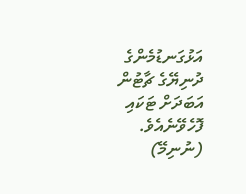އަޅުގަނޑުމެންގެ ދުނިޔޭގެ ޗާޓުން އަބަދަށް ޓަކައި ފޮހެވޭނެއެވެ.
(ނުނިމޭ)